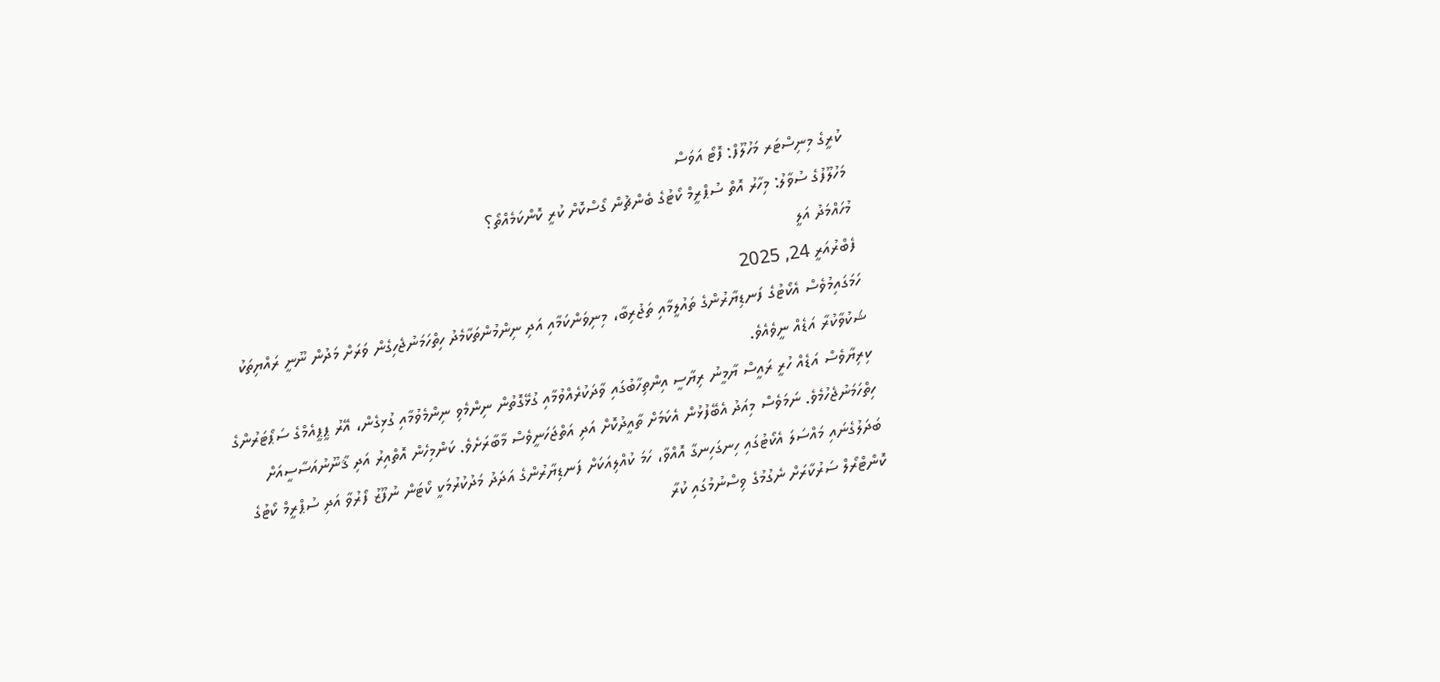ކުރީގެ މިނިސްޓަރ މަހުލޫފް: ފޮޓޯ އަވަސް
މަހުލޫފުގެ ސުވާލު: މިހާރު އޮތް ސުޕްރީމް ކޯޓުގެ ބެންޗުން ގޯސްކޮށް ކުރީ ކޮންކަމެއްތޯ؟
މުހައްމަދު އަލީ
ފެބްރުއަރީ 24, 2025
ހަމަގައިމުވެސް އެކޯޓުގެ ފަނޑިޔާރުންގެ ތައުލީމާއި ތަޖުރިބާ، މިނިވަންކަމާއި އަދި ނިންމުންތަކާމެދު ހިތްހަމަނުޖެހިގެން ވަރަށް މަދުން ނޫނީ ރައްޔިތަކު ޝަކުވާކުރާ އަޑެއް ނީވެއެވެ.
ކިރިޔާވެސް އަޑެއް ހުރީ ރައީސް ޔާމީނު ރިޔާސީ އިންތިހާބުގައި ވާދަކުރެއްވުމާއި ގުޅޭގޮތުން ނިންމެވި ނިންމެވުމާއި ގުޅިގެން، އޭރު ޕީޕީއެމްގެ ސަޕޯޓަރުންގެ ހިތްހަމަނުޖެހުމެވެ. ނަމަވެސް މިއަދު އެބޭފުޅުން އެކަމަށް ތާއީދުކޮށް އަދި އަތްޖަހަނީވެސް މާބާރަށެވެ. ކަންމިހެން އޮތްއިރު އަދި ޤާނޫނުއަސާސީއަށް ބަދަލުގެނައި މައްސަލަ އެކޯޓުގައި ހިނގަހިނގާ އޮއްވާ، ހަމަ ކުއްލިއަކަށް ފަނޑިޔާރުންގެ އަދަދު މަދުކުރުމަކީ ކޯޓަން ނުފޫޒު ފޯރުވާ އަދި ސުޕްރީމް ކޯޓުގެ ކޮންޓްރޯލް ސަރުކާރަށް ނެގުމުގެ ވިސްނުމުގައި ކުރާ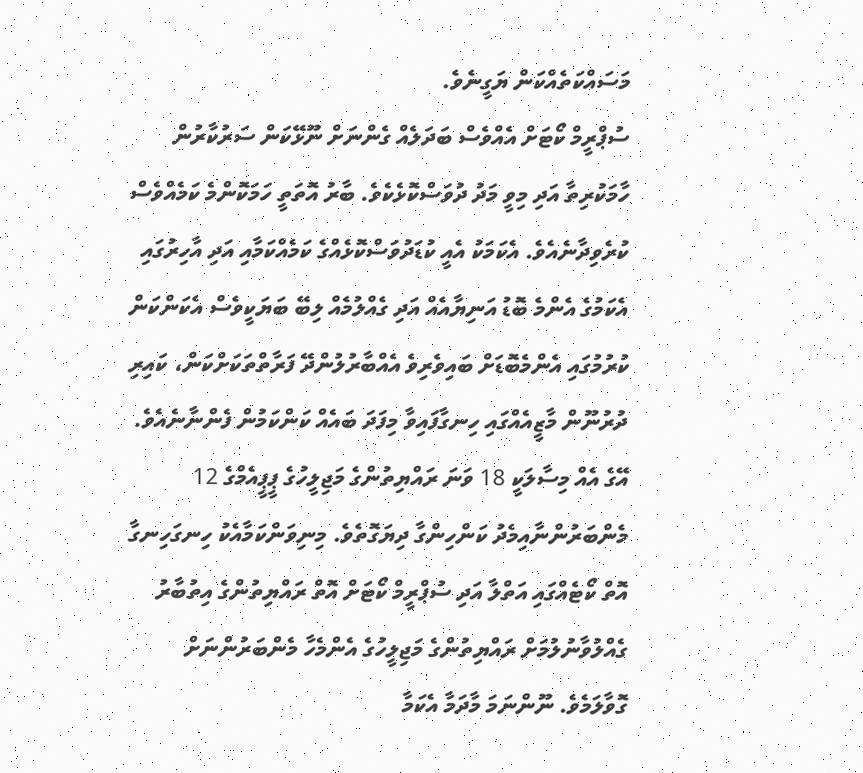މަސައްކަތެއްކަން ޔަގީނެވެ.
ސުޕްރީމް ކޯޓަށް އެއްވެސް ބަދަލެއް ގެންނަށް ނޫޅޭކަން ސަރުކާރުން ހާމަކުރިތާ އަދި މިވީ މަދު ދުވަސްކޮޅެކެވެ. ބާރު އޮތަތީ ހަމަކޮންމެ ކަމެއްވެސް ކުރެވިދާނެއެވެ. އެކަމަކު އެއީ ކުޑަދުވަސްކޮޅެއްގެ ކަމެއްކަމާއި އަދި އާހިރުގައި އެކަމުގެ އެންމެ ބޮޑު އަނިޔާއެއް އަދި ގެއްލުމެއް ލިބޭ ބަޔަކީވެސް އެކަންކަން ކުރުމުގައި އެންމެބޮޑަށް ބައިވެރިވެ އެއްބާރުލުންދޭ ފަރާތްތަކަށްކަން، ކައިރި ދުރުނޫން މާޒީއެއްގައި ހިނގާފައިވާ މިފަދަ ބައެއް ކަންކަމުން ފެންނާނެއެވެ.
އޭގެ އެއް މިސާލަކީ 18 ވަނަ ރައްޔިތުންގެ މަޖިލީހުގެ ޕީޕީއެމްގެ 12 މެންބަރުންނާއިމެދު ކަންހިންގާ ދިޔަގޮތެވެ. މިނިވަންކަމާއެކު ހިނގަހިނގާ އޮތް ކޯޓެއްގައި އަތްލާ އަދި ސުޕްރީމް ކޯޓަށް އޮތް ރައްޔިތުންގެ އިތުބާރު ގެއްލުވާނުލުމަށް ރައްޔިތުންގެ މަޖިލީހުގެ އެންމެހާ މެންބަރުންނަށް ގޮވާލަމެވެ. ނޫންނަމަ މާދަމާ އެކަމާ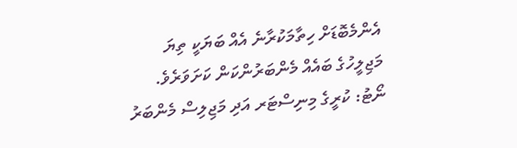އެންމެބޮޑަށް ހިތާމަކުރާނެ އެއް ބަޔަކީ ތިޔަ މަޖިލީހުގެ ބައެއް މެންބަރުންކަން ކަށަވަރެވެ.
ނޯޓު: ކުރީގެ މިނިސްޓަރ އަދި މަޖިލިސް މެންބަރު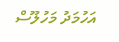އަހުމަދު މަހުލޫސް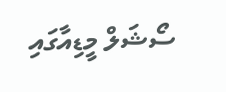ސޯޝަލް މީޑިއާގައި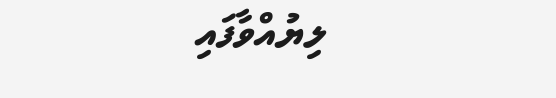ލިޔުއްވާފައި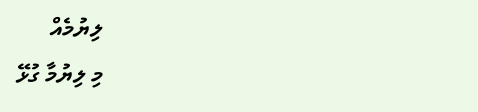ލިޔުމެއް
މި ލިޔުމާ ގުޅޭ